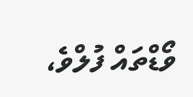ވޯޑްތައް ފުލްވެ،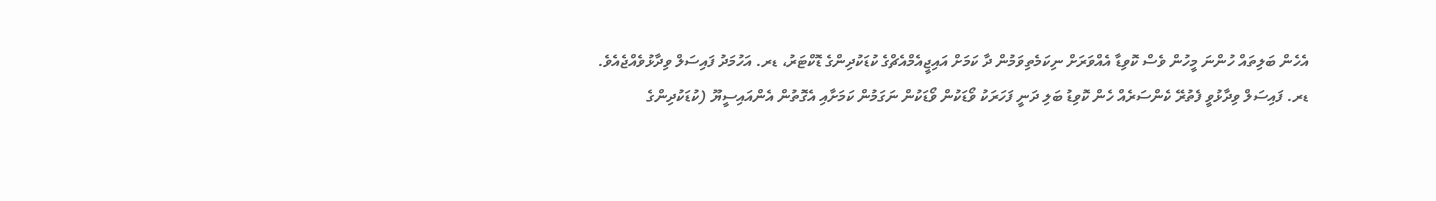އެހެން ބަލިތައް ހުންނަ މީހުން ވެސް ކޮވިޑާ އެއްވަރަށް ނިކަމެތިވަމުން ދާ ކަމަށް އައިޖީއެމްއެޗްގެ ކުޑަކުދިންގެ ޑޮކްޓަރު، ޑރ. އަހުމަދު ފައިސަލް ވިދާޅުވެއްޖެއެވެ.
ޑރ. ފައިސަލް ވިދާޅުވީ ފެތުރޭ ކެންސަރެއް ހެން ކޮވިޑު ބަލި ދަނީ ފަހަރަކު ވޯޑަކުން ވޯޑަކުން ނަގަމުން ކަމަށާއި އެގޮތުން އެންއައިސީޔޫ (ކުޑަކުދިންގެ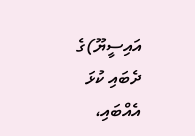އައިސީޔޫ)ގެ ދެބައި ކުޅަ އެއްބައި،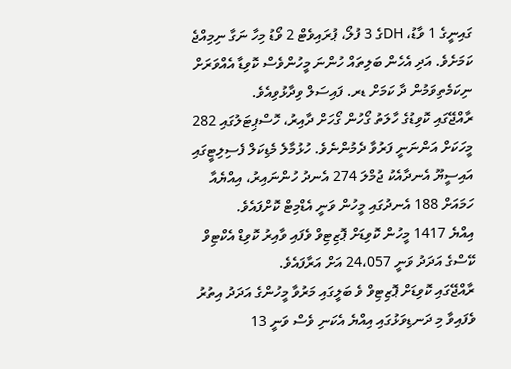ގައިނީގެ 1 ވާޑު، DHގެ 3 ފުލޯ، ޕުރައިވެޓް 2 ވޯޑު މިހާ ނަގާ ނިމިއްޖެ ކަމަށެވެ. އަދި އެހެން ބަލިތައް ހުންނަ މީހުންވެސް ކޮވިޑާ އެއްވަރަށް ނިކަމެތިވަމުން ދާ ކަމަށް ޑރ. ފައިސަލް ވިދާޅުވިއެވެ.
ރާއްޖޭގައި ކޮވިޑުގެ ހާލަތު ގޯހުން ގޯހަށް ދާއިރު، ހޮސްޕިޓަލުގައި 282 މީހަކަށް އަންނަނީ ފަރުވާ ދެމުންނެވެ. ހުޅުމާލެ މެޑިކަލް ފެސިލިޓީގައި އައިސީޔޫ އެނދާއެކު ޖުމްލަ 274 އެނދު ހުންނައިރު، އިއްޔެއާ ހަމައަށް 188 އެނދުގައި މީހުން ވަނީ އެޑްމިޓް ކޮށްފައެވެ.
އިއްޔެ 1417 މީހުން ކޮވިޑަށް ޕޮޒިޓިވް ވެފައި ވާއިރު ކޮވިޑް އެކްޓިވް ކޭސްގެ އަދަދު ވަނީ 24،057 އަށް އަރާފައެވެ.
ރާއްޖޭގައި ކޮވިޑަށް ޕޮޒިޓިވް ވެ ބަލީގައި މަރުވާ މީހުންގެ އަދަދު އިތުރު ވެފައިވާ މި ދަނޑިވަޅުގައި އިއްޔެ އެކަނި ވެސް ވަނީ 13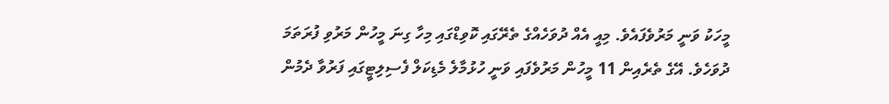މީހަކު ވަނީ މަރުވެފައެވެ. މިއީ އެއް ދުވަހެއްގެ ތެރޭގައި ކޮވިޑްގައި މިހާ ގިނަ މީހުން މަރުވި ފުރަތަމަ ދުވަހެވެ. އޭގެ ތެރެއިން 11 މީހުން މަރުވެފައި ވަނީ ހުޅުމާލެ މެޑިކަލް ފެސިލިޓީގައި ފަރުވާ ދެމުން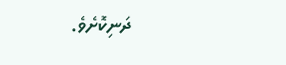ދަނިކޮށެވެ.